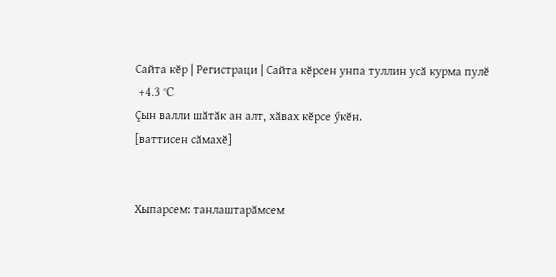Сайта кӗр | Регистраци | Сайта кӗрсен унпа туллин усӑ курма пулӗ
 +4.3 °C
Ҫын валли шӑтӑк ан алт, хӑвах кӗрсе ӳкӗн.
[ваттисен сӑмахӗ]


Хыпарсем: танлаштарӑмсем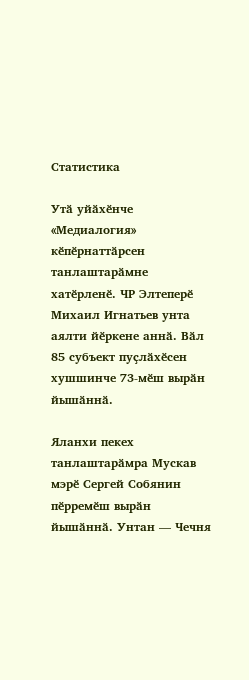Статистика

Утӑ уйӑхӗнче «Медиалогия» кӗпӗрнаттӑрсен танлаштарӑмне хатӗрленӗ. ЧР Элтеперӗ Михаил Игнатьев унта аялти йӗркене аннӑ. Вӑл 85 субъект пуҫлӑхӗсен хушшинче 73-мӗш вырӑн йышӑннӑ.

Яланхи пекех танлаштарӑмра Мускав мэрӗ Сергей Собянин пӗрремӗш вырӑн йышӑннӑ. Унтан — Чечня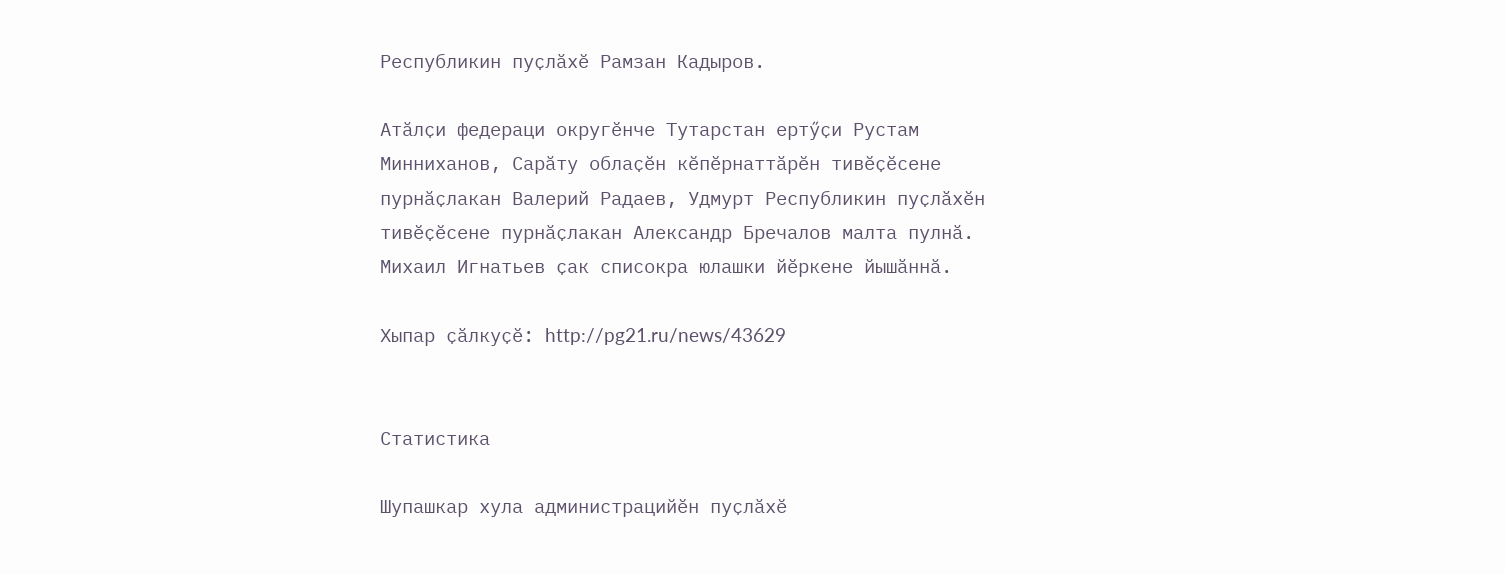Республикин пуҫлӑхӗ Рамзан Кадыров.

Атӑлҫи федераци округӗнче Тутарстан ертӳҫи Рустам Минниханов, Сарӑту облаҫӗн кӗпӗрнаттӑрӗн тивӗҫӗсене пурнӑҫлакан Валерий Радаев, Удмурт Республикин пуҫлӑхӗн тивӗҫӗсене пурнӑҫлакан Александр Бречалов малта пулнӑ. Михаил Игнатьев ҫак списокра юлашки йӗркене йышӑннӑ.

Хыпар ҫӑлкуҫӗ: http://pg21.ru/news/43629


Статистика

Шупашкар хула администрацийӗн пуҫлӑхӗ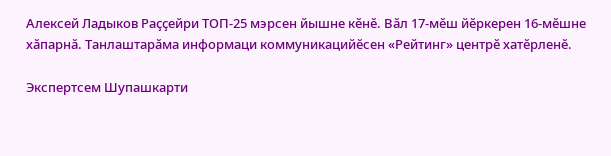Алексей Ладыков Раҫҫейри ТОП-25 мэрсен йышне кӗнӗ. Вӑл 17-мӗш йӗркерен 16-мӗшне хӑпарнӑ. Танлаштарӑма информаци коммуникацийӗсен «Рейтинг» центрӗ хатӗрленӗ.

Экспертсем Шупашкарти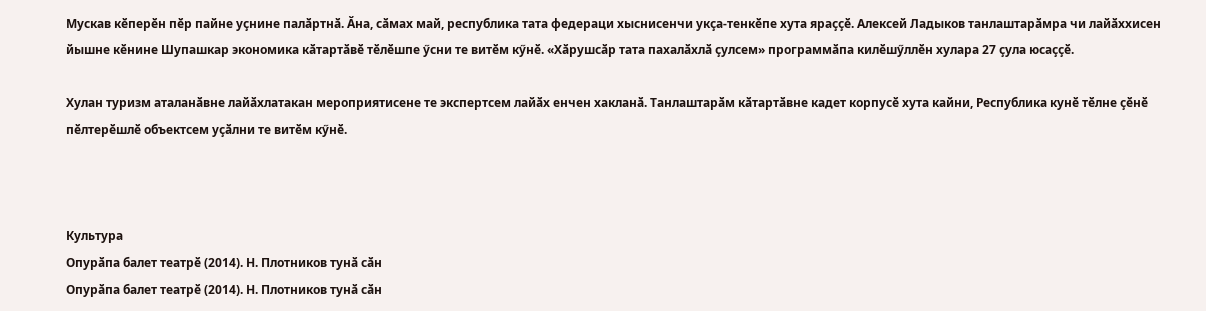Мускав кӗперӗн пӗр пайне уҫнине палӑртнӑ. Ӑна, сӑмах май, республика тата федераци хыснисенчи укҫа-тенкӗпе хута яраҫҫӗ. Алексей Ладыков танлаштарӑмра чи лайӑххисен йышне кӗнине Шупашкар экономика кӑтартӑвӗ тӗлӗшпе ӳсни те витӗм кӳнӗ. «Хӑрушсӑр тата пахалӑхлӑ ҫулсем» программӑпа килӗшӳллӗн хулара 27 ҫула юсаҫҫӗ.

Хулан туризм аталанӑвне лайӑхлатакан мероприятисене те экспертсем лайӑх енчен хакланӑ. Танлаштарӑм кӑтартӑвне кадет корпусӗ хута кайни, Республика кунӗ тӗлне ҫӗнӗ пӗлтерӗшлӗ объектсем уҫӑлни те витӗм кӳнӗ.



Культура
Опурӑпа балет театрӗ (2014). Н. Плотников тунӑ сӑн
Опурӑпа балет театрӗ (2014). Н. Плотников тунӑ сӑн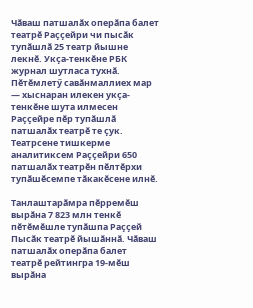Чӑваш патшалӑх оперӑпа балет театрӗ Раҫҫейри чи пысӑк тупӑшлӑ 25 театр йышне лекнӗ. Укҫа-тенкӗне РБК журнал шутласа тухнӑ. Пӗтӗмлетӳ савӑнмаллиех мар — хыснаран илекен укҫа-тенкӗне шута илмесен Раҫҫейре пӗр тупӑшлӑ патшалӑх театрӗ те ҫук. Театрсене тишкерме аналитиксем Раҫҫейри 650 патшалӑх театрӗн пӗлтӗрхи тупӑшӗсемпе тӑкакӗсене илнӗ.

Танлаштарӑмра пӗрремӗш вырӑна 7 823 млн тенкӗ пӗтӗмӗшле тупӑшпа Раҫҫей Пысӑк театрӗ йышӑннӑ. Чӑваш патшалӑх оперӑпа балет театрӗ рейтингра 19-мӗш вырӑна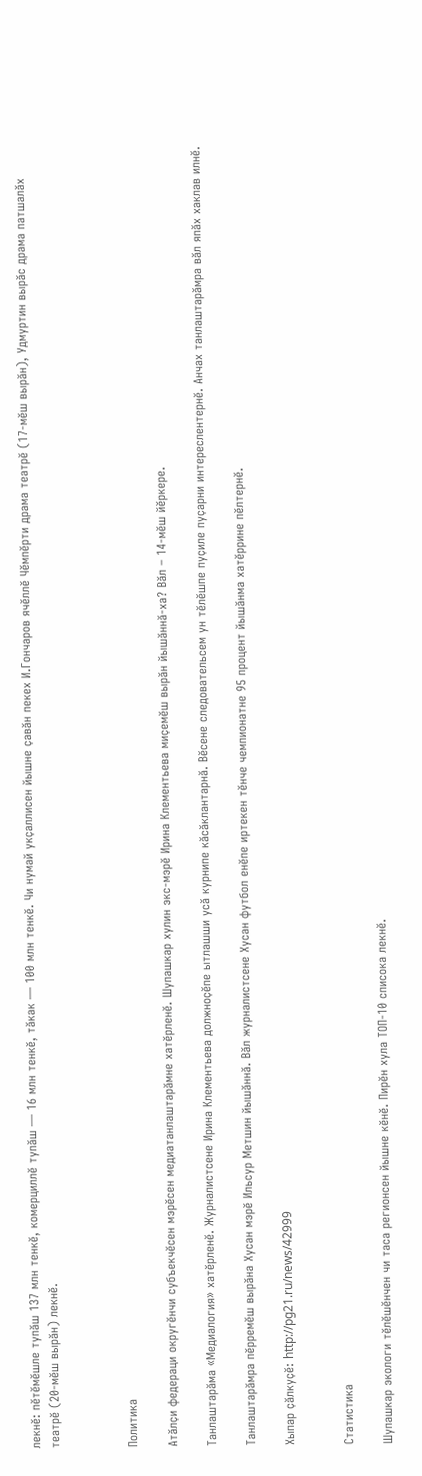лекнӗ: пӗтӗмӗшле тупӑш 137 млн тенкӗ, комерциллӗ тупӑш — 16 млн тенкӗ, тӑкак — 100 млн тенкӗ. Чи нумай укҫаллисен йышне ҫавӑн пекех И.Гончаров ячӗллӗ Чӗмпӗрти драма театрӗ (17-мӗш вырӑн), Удмуртин вырӑс драма патшалӑх театрӗ (20-мӗш вырӑн) лекнӗ.



Политика

Атӑлҫи федераци округӗнчи субъекчӗсен мэрӗсен медиатанлаштарӑмне хатӗрленӗ. Шупашкар хулин экс-мэрӗ Ирина Клементьева миҫемӗш вырӑн йышӑннӑ-ха? Вӑл – 14-мӗш йӗркере.

Танлаштарӑма «Медиалогия» хатӗрленӗ. Журналистсене Ирина Клементьева должноҫӗпе ытлашши усӑ курнипе кӑсӑклантарнӑ. Вӗсене следовательсем ун тӗлӗшпе пуҫиле пуҫарни интереслентернӗ. Анчах танлаштарӑмра вӑл япӑх хаклав илнӗ.

Танлаштарӑмра пӗрремӗш вырӑна Хусан мэрӗ Ильсур Метшин йышӑннӑ. Вӑл журналистсене Хусан футбол енӗпе иртекен тӗнче чемпионатне 95 процент йышӑнма хатӗррине пӗлтернӗ.

Хыпар ҫӑлкуҫӗ: http://pg21.ru/news/42999


Статистика

Шупашкар экологи тӗлӗшӗнчен чи таса регионсен йышне кӗнӗ. Пирӗн хула ТОП-10 списока лекнӗ.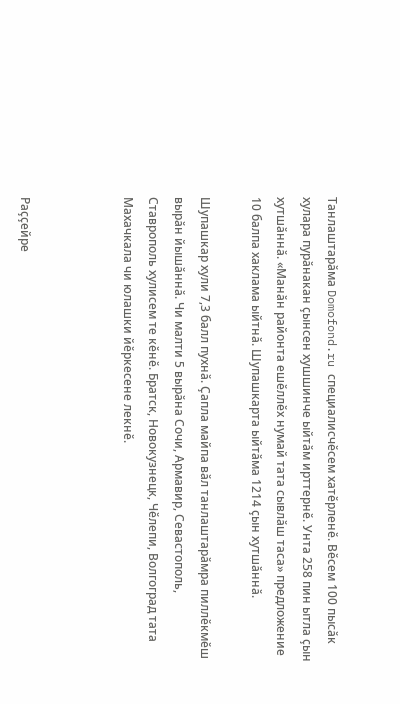Танлаштарӑма Domofond.ru специалисчӗсем хатӗрленӗ. Вӗсем 100 пысӑк хулара пурӑнакан ҫынсен хушшинче ыйтӑм ирттернӗ. Унта 258 пин ытла ҫын хутшӑннӑ. «Манӑн районта ешӗллӗх нумай тата сывлӑш таса» предложение 10 балпа хаклама ыйтнӑ. Шупашкарта ыйтӑма 1214 ҫын хутшӑннӑ.

Шупашкар хули 7,3 балл пухнӑ. Ҫапла майпа вӑл танлаштарӑмра пиллӗкмӗш вырӑн йышӑннӑ. Чи малти 5 вырӑна Сочи, Армавир, Севастополь, Ставрополь хулисем те кӗнӗ. Братск, Новокузнецк, Чӗлепи, Волгоград тата Махачкала чи юлашки йӗркесене лекнӗ.



Раҫҫейре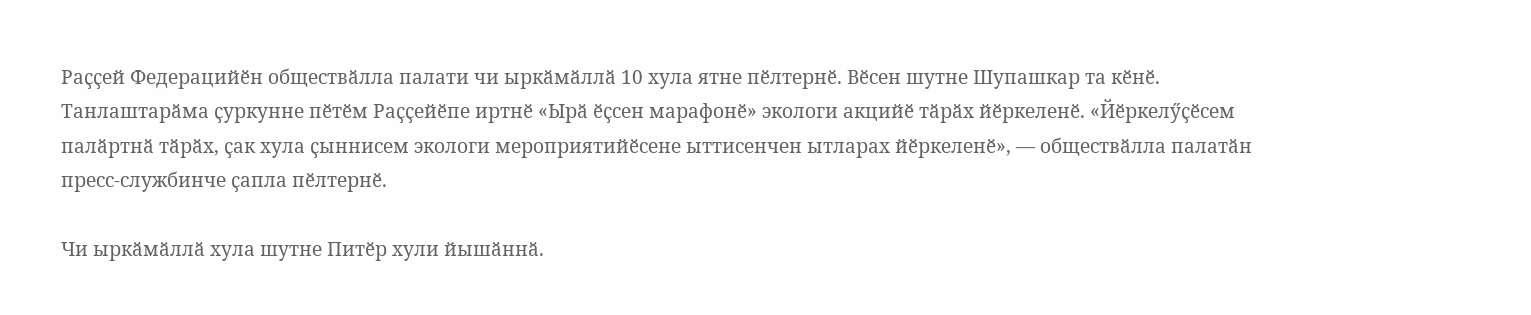Раҫҫей Федерацийӗн обществӑлла палати чи ыркӑмӑллӑ 10 хула ятне пӗлтернӗ. Вӗсен шутне Шупашкар та кӗнӗ. Танлаштарӑма ҫуркунне пӗтӗм Раҫҫейӗпе иртнӗ «Ырӑ ӗҫсен марафонӗ» экологи акцийӗ тӑрӑх йӗркеленӗ. «Йӗркелӳҫӗсем палӑртнӑ тӑрӑх, ҫак хула ҫыннисем экологи мероприятийӗсене ыттисенчен ытларах йӗркеленӗ», — обществӑлла палатӑн пресс-службинче ҫапла пӗлтернӗ.

Чи ыркӑмӑллӑ хула шутне Питӗр хули йышӑннӑ.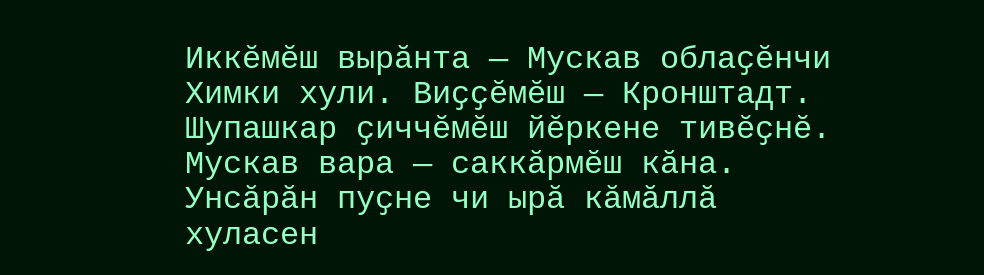Иккӗмӗш вырӑнта — Мускав облаҫӗнчи Химки хули. Виҫҫӗмӗш — Кронштадт. Шупашкар ҫиччӗмӗш йӗркене тивӗҫнӗ. Мускав вара — саккӑрмӗш кӑна. Унсӑрӑн пуҫне чи ырӑ кӑмӑллӑ хуласен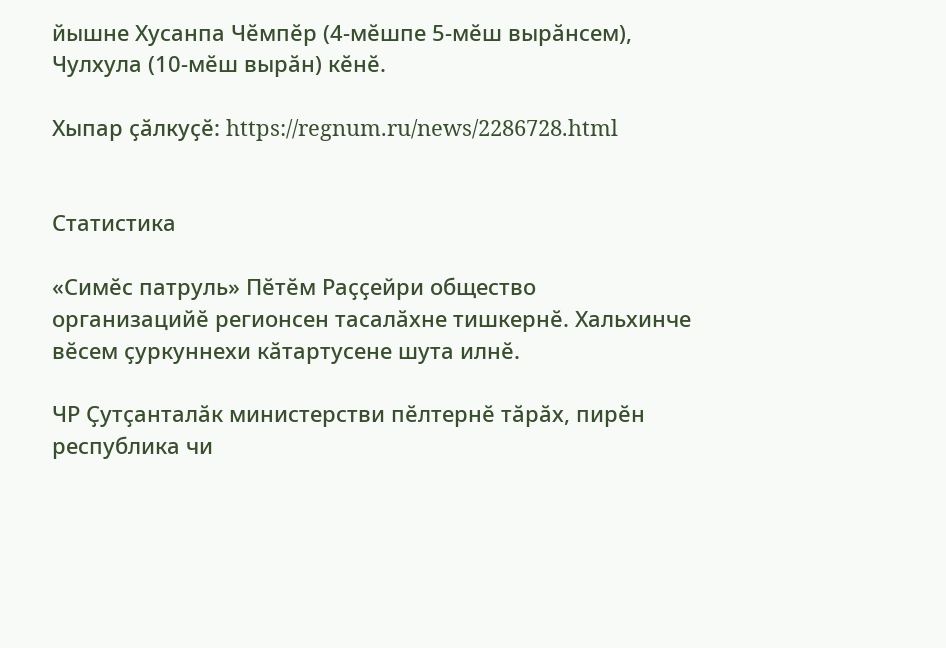йышне Хусанпа Чӗмпӗр (4-мӗшпе 5-мӗш вырӑнсем), Чулхула (10-мӗш вырӑн) кӗнӗ.

Хыпар ҫӑлкуҫӗ: https://regnum.ru/news/2286728.html


Статистика

«Симӗс патруль» Пӗтӗм Раҫҫейри общество организацийӗ регионсен тасалӑхне тишкернӗ. Хальхинче вӗсем ҫуркуннехи кӑтартусене шута илнӗ.

ЧР Ҫутҫанталӑк министерстви пӗлтернӗ тӑрӑх, пирӗн республика чи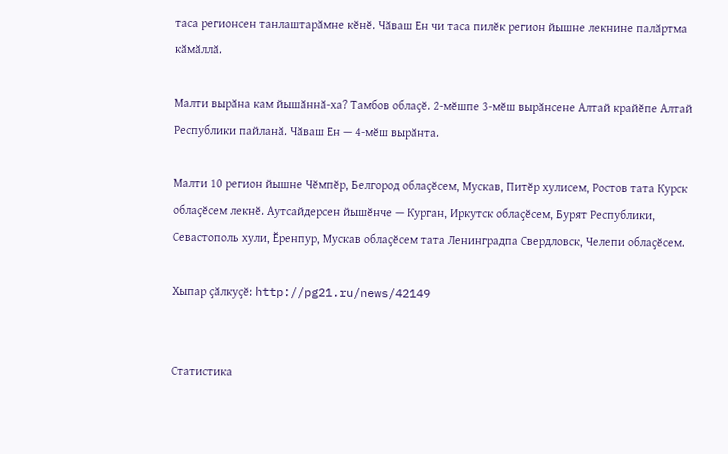таса регионсен танлаштарӑмне кӗнӗ. Чӑваш Ен чи таса пилӗк регион йышне лекнине палӑртма кӑмӑллӑ.

Малти вырӑна кам йышӑннӑ-ха? Тамбов облаҫӗ. 2-мӗшпе 3-мӗш вырӑнсене Алтай крайӗпе Алтай Республики пайланӑ. Чӑваш Ен — 4-мӗш вырӑнта.

Малти 10 регион йышне Чӗмпӗр, Белгород облаҫӗсем, Мускав, Питӗр хулисем, Ростов тата Курск облаҫӗсем лекнӗ. Аутсайдерсен йышӗнче — Курган, Иркутск облаҫӗсем, Бурят Республики, Севастополь хули, Ӗренпур, Мускав облаҫӗсем тата Ленинградпа Свердловск, Челепи облаҫӗсем.

Хыпар ҫӑлкуҫӗ: http://pg21.ru/news/42149


Статистика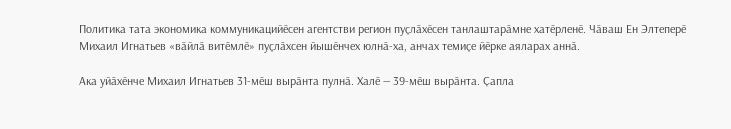Политика тата экономика коммуникацийӗсен агентстви регион пуҫлӑхӗсен танлаштарӑмне хатӗрленӗ. Чӑваш Ен Элтеперӗ Михаил Игнатьев «вӑйлӑ витӗмлӗ» пуҫлӑхсен йышӗнчех юлнӑ-ха, анчах темиҫе йӗрке аяларах аннӑ.

Ака уйӑхӗнче Михаил Игнатьев 31-мӗш вырӑнта пулнӑ. Халӗ — 39-мӗш вырӑнта. Ҫапла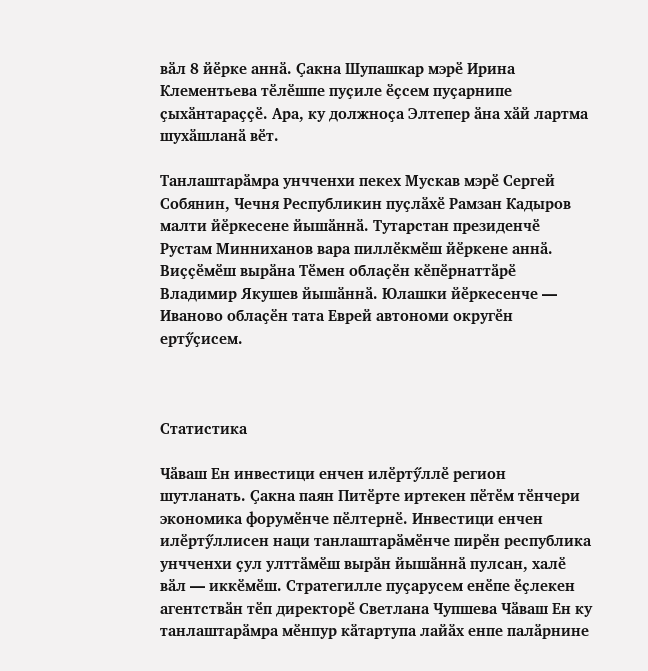вӑл 8 йӗрке аннӑ. Ҫакна Шупашкар мэрӗ Ирина Клементьева тӗлӗшпе пуҫиле ӗҫсем пуҫарнипе ҫыхӑнтараҫҫӗ. Ара, ку должноҫа Элтепер ӑна хӑй лартма шухӑшланӑ вӗт.

Танлаштарӑмра унчченхи пекех Мускав мэрӗ Сергей Собянин, Чечня Республикин пуҫлӑхӗ Рамзан Кадыров малти йӗркесене йышӑннӑ. Тутарстан президенчӗ Рустам Минниханов вара пиллӗкмӗш йӗркене аннӑ. Виҫҫӗмӗш вырӑна Тӗмен облаҫӗн кӗпӗрнаттӑрӗ Владимир Якушев йышӑннӑ. Юлашки йӗркесенче — Иваново облаҫӗн тата Еврей автономи округӗн ертӳҫисем.



Статистика

Чӑваш Ен инвестици енчен илӗртӳллӗ регион шутланать. Ҫакна паян Питӗрте иртекен пӗтӗм тӗнчери экономика форумӗнче пӗлтернӗ. Инвестици енчен илӗртӳллисен наци танлаштарӑмӗнче пирӗн республика унчченхи ҫул улттӑмӗш вырӑн йышӑннӑ пулсан, халӗ вӑл — иккӗмӗш. Стратегилле пуҫарусем енӗпе ӗҫлекен агентствӑн тӗп директорӗ Светлана Чупшева Чӑваш Ен ку танлаштарӑмра мӗнпур кӑтартупа лайӑх енпе палӑрнине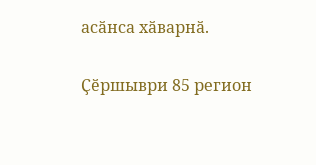асӑнса хӑварнӑ.

Ҫӗршыври 85 регион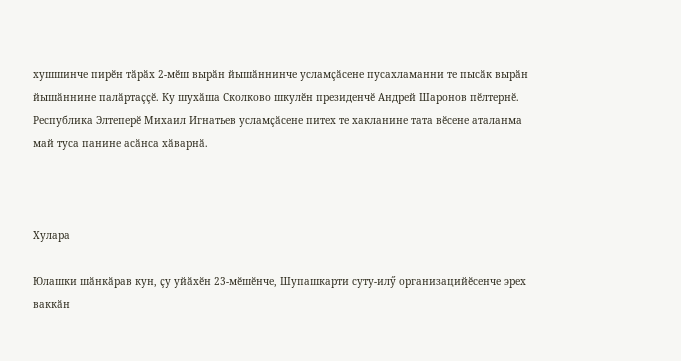хушшинче пирӗн тӑрӑх 2-мӗш вырӑн йышӑннинче усламҫӑсене пусахламанни те пысӑк вырӑн йышӑннине палӑртаҫҫӗ. Ку шухӑша Сколково шкулӗн президенчӗ Андрей Шаронов пӗлтернӗ. Республика Элтеперӗ Михаил Игнатьев усламҫӑсене питех те хакланине тата вӗсене аталанма май туса панине асӑнса хӑварнӑ.



Хулара

Юлашки шӑнкӑрав кун, ҫу уйӑхӗн 23-мӗшӗнче, Шупашкарти суту-илӳ организацийӗсенче эрех ваккӑн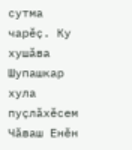сутма чарӗҫ. Ку хушӑва Шупашкар хула пуҫлӑхӗсем Чӑваш Енӗн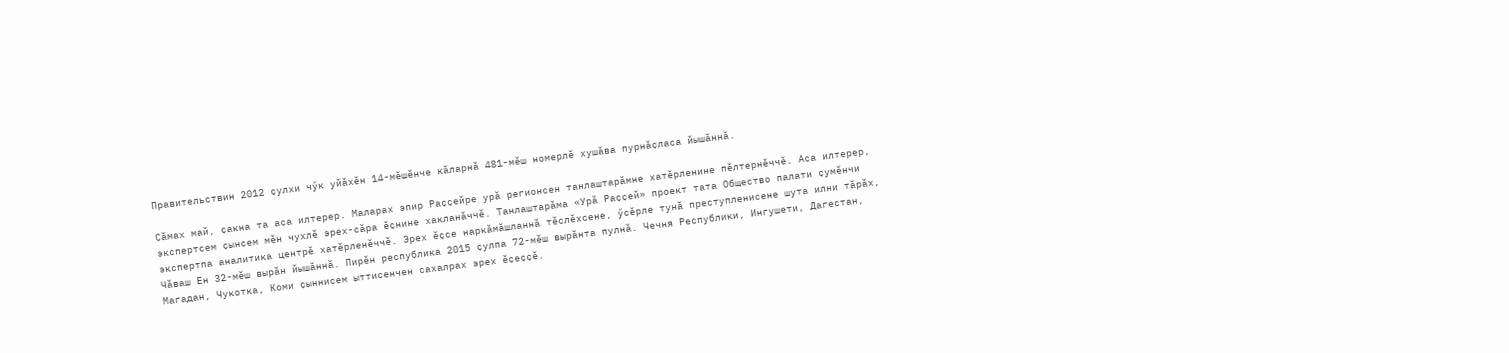Правительствин 2012 ҫулхи чӳк уйӑхӗн 14-мӗшӗнче кӑларнӑ 481-мӗш номерлӗ хушӑва пурнӑҫласа йышӑннӑ.

Сӑмах май, ҫакна та аса илтерер. Маларах эпир Раҫҫейре урӑ регионсен танлаштарӑмне хатӗрленине пӗлтернӗччӗ. Аса илтерер, экспертсем ҫынсем мӗн чухлӗ эрех-сӑра ӗҫнине хакланӑччӗ. Танлаштарӑма «Урӑ Раҫҫей» проект тата Общество палати ҫумӗнчи экспертпа аналитика центрӗ хатӗрленӗччӗ. Эрех ӗҫсе наркӑмӑшланнӑ тӗслӗхсене, ӳсӗрле тунӑ преступленисене шута илни тӑрӑх, Чӑваш Ен 32-мӗш вырӑн йышӑннӑ. Пирӗн республика 2015 ҫулпа 72-мӗш вырӑнта пулнӑ. Чечня Республики, Ингушети, Дагестан, Магадан, Чукотка, Коми ҫыннисем ыттисенчен сахалрах эрех ӗҫеҫҫӗ.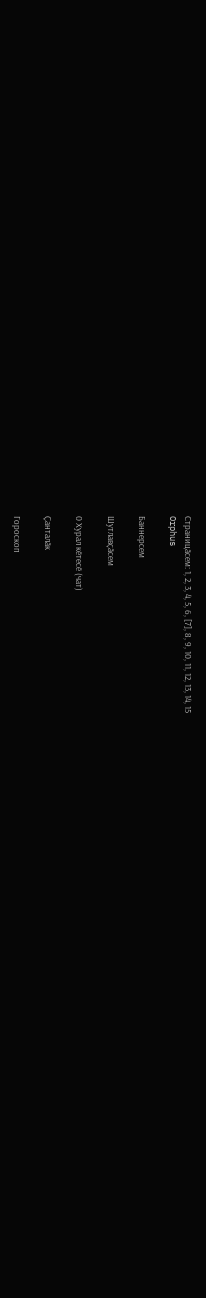Страницӑсем: 1, 2, 3, 4, 5, 6, [7], 8, 9, 10, 11, 12, 13, 14, 15
Orphus

Баннерсем

Шутлавҫӑсем

0 Хурал кӗтесӗ (чат)

Ҫанталӑк

Гороскоп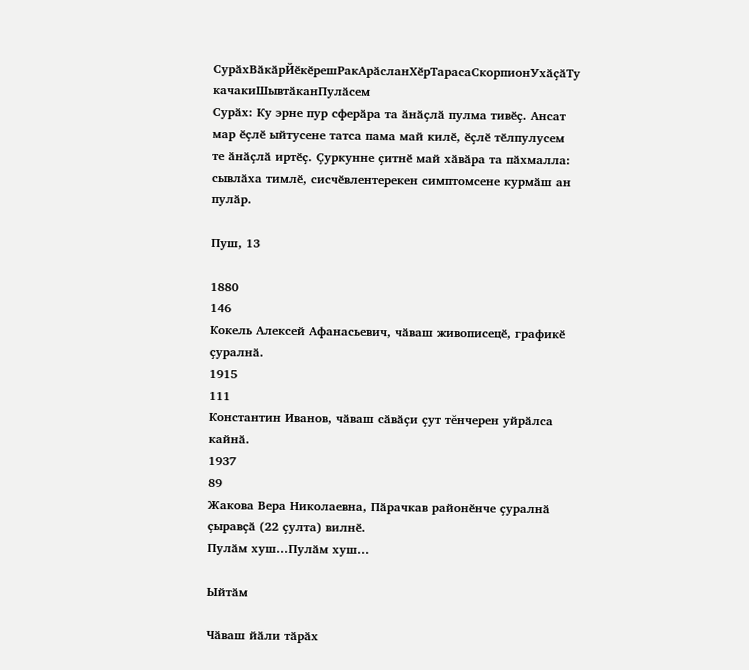СурӑхВӑкӑрЙӗкӗрешРакАрӑсланХӗрТарасаСкорпионУхӑҫӑТу качакиШывтӑканПулӑсем
Сурӑх: Ку эрне пур сферӑра та ӑнӑҫлӑ пулма тивӗҫ. Ансат мар ӗҫлӗ ыйтусене татса пама май килӗ, ӗҫлӗ тӗлпулусем те ӑнӑҫлӑ иртӗҫ. Ҫуркунне ҫитнӗ май хӑвӑра та пӑхмалла: сывлӑха тимлӗ, сисчӗвлентерекен симптомсене курмӑш ан пулӑр.

Пуш, 13

1880
146
Кокель Алексей Афанасьевич, чӑваш живописецӗ, графикӗ ҫуралнӑ.
1915
111
Константин Иванов, чӑваш сӑвӑҫи ҫут тĕнчерен уйрӑлса кайнӑ.
1937
89
Жакова Вера Николаевна, Пӑрачкав районӗнче ҫуралнӑ ҫыравҫӑ (22 ҫулта) вилнӗ.
Пулӑм хуш...Пулӑм хуш...

Ыйтӑм

Чӑваш йӑли тӑрӑх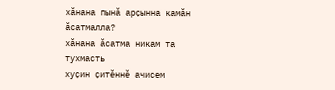хӑнана пынӑ арҫынна камӑн ӑсатмалла?
хӑнана ӑсатма никам та тухмасть
хуҫин ҫитӗннӗ ачисем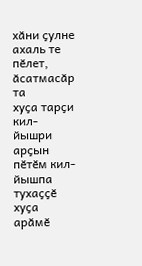хӑни ҫулне ахаль те пӗлет, ӑсатмасӑр та
хуҫа тарҫи
кил-йышри арҫын
пӗтӗм кил-йышпа тухаҫҫӗ
хуҫа арӑмӗ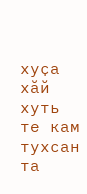хуҫа хӑй
хуть те кам тухсан та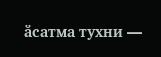ӑсатма тухни —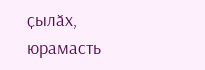ҫылӑх, юрамасть